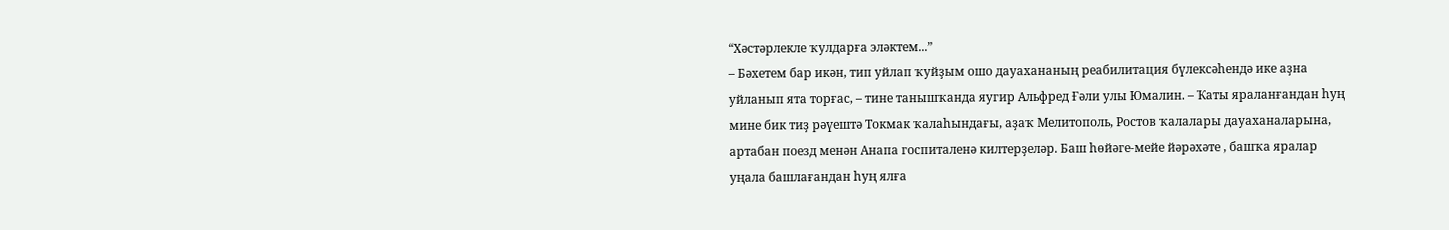“Хәстәрлекле ҡулдарға эләктем...”
– Бәхетем бар икән, тип уйлап ҡуйҙым ошо дауахананың реабилитация бүлексәһендә ике аҙна уйланып ята торғас, – тине танышҡанда яугир Альфред Ғәли улы Юмалин. – Ҡаты яраланғандан һуң мине бик тиҙ рәүештә Токмак ҡалаһындағы, аҙаҡ Мелитополь, Ростов ҡалалары дауаханаларына, артабан поезд менән Анапа госпиталенә килтерҙеләр. Баш һөйәге-мейе йәрәхәте , башҡа яралар уңала башлағандан һуң ялға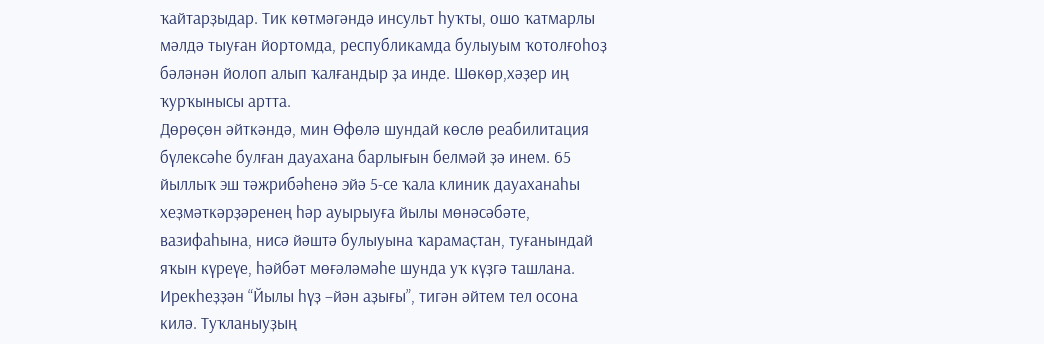ҡайтарҙыдар. Тик көтмәгәндә инсульт һуҡты, ошо ҡатмарлы мәлдә тыуған йортомда, республикамда булыуым ҡотолғоһоҙ бәләнән йолоп алып ҡалғандыр ҙа инде. Шөкөр,хәҙер иң ҡурҡынысы артта.
Дөрөҫөн әйткәндә, мин Өфөлә шундай көслө реабилитация бүлексәһе булған дауахана барлығын белмәй ҙә инем. 65 йыллыҡ эш тәжрибәһенә эйә 5-се ҡала клиник дауаханаһы хеҙмәткәрҙәренең һәр ауырыуға йылы мөнәсәбәте, вазифаһына, нисә йәштә булыуына ҡарамаҫтан, туғанындай яҡын күреүе, һәйбәт мөғәләмәһе шунда уҡ күҙгә ташлана. Ирекһеҙҙән “Йылы һүҙ –йән аҙығы”, тигән әйтем тел осона килә. Туҡланыуҙың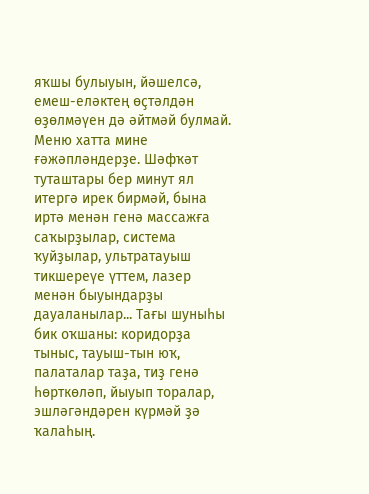яҡшы булыуын, йәшелсә, емеш-еләктең өҫтәлдән өҙөлмәүен дә әйтмәй булмай. Меню хатта мине ғәжәпләндерҙе. Шәфҡәт туташтары бер минут ял итергә ирек бирмәй, бына иртә менән генә массажға саҡырҙылар, система ҡуйҙылар, ультратауыш тикшереүе үттем, лазер менән быуындарҙы дауаланылар... Тағы шуныһы бик оҡшаны: коридорҙа тыныс, тауыш-тын юҡ, палаталар таҙа, тиҙ генә һөрткөләп, йыуып торалар, эшләгәндәрен күрмәй ҙә ҡалаһың.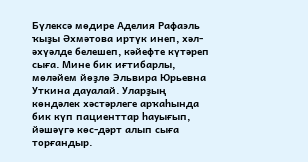Бүлексә мөдире Аделия Рафаэль ҡыҙы Әхмәтова иртүк инеп, хәл-әхүәлде белешеп, кәйефте күтәреп сыға. Мине бик иғтибарлы, мөләйем йөҙлө Эльвира Юрьевна Уткина дауалай. Уларҙың көндәлек хәстәрлеге арҡаһында бик күп пациенттар һауығып, йәшәүгә көс-дәрт алып сыға торғандыр.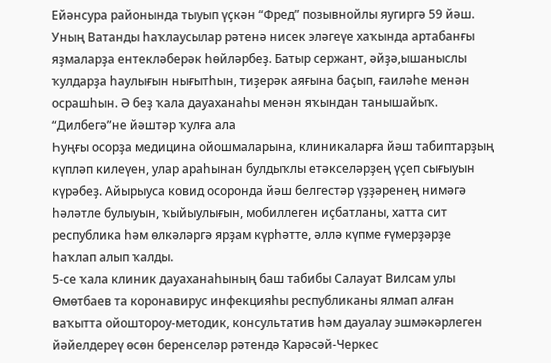Ейәнсура районында тыуып үҫкән “Фред” позывнойлы яугиргә 59 йәш. Уның Ватанды һаҡлаусылар рәтенә нисек эләгеүе хаҡында артабанғы яҙмаларҙа ентекләберәк һөйләрбеҙ. Батыр сержант, әйҙә,ышаныслы ҡулдарҙа һаулығын нығытһын, тиҙерәк аяғына баҫып, ғаиләһе менән осрашһын. Ә беҙ ҡала дауаханаһы менән яҡындан танышайыҡ.
“Дилбегә”не йәштәр ҡулға ала
Һуңғы осорҙа медицина ойошмаларына, клиникаларға йәш табиптарҙың күпләп килеүен, улар араһынан булдыҡлы етәкселәрҙең үҫеп сығыуын күрәбеҙ. Айырыуса ковид осоронда йәш белгестәр үҙҙәренең нимәгә һәләтле булыуын, ҡыйыулығын, мобиллеген иҫбатланы, хатта сит республика һәм өлкәләргә ярҙам күрһәтте, әллә күпме ғүмерҙәрҙе һаҡлап алып ҡалды.
5-се ҡала клиник дауаханаһының баш табибы Салауат Вилсам улы Өмөтбаев та коронавирус инфекцияһы республиканы ялмап алған ваҡытта ойоштороу-методик, консультатив һәм дауалау эшмәкәрлеген йәйелдереү өсөн беренселәр рәтендә Ҡарәсәй-Черкес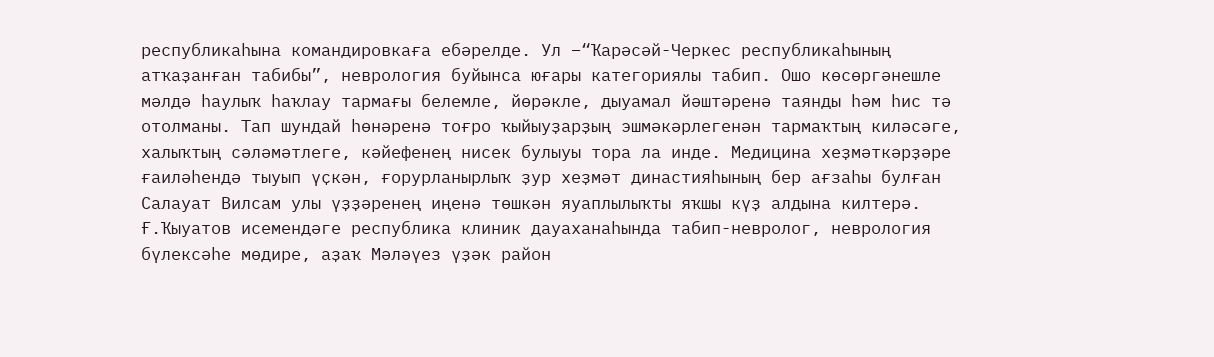республикаһына командировкаға ебәрелде. Ул –“Ҡарәсәй-Черкес республикаһының атҡаҙанған табибы”, неврология буйынса юғары категориялы табип. Ошо көсөргәнешле мәлдә һаулыҡ һаҡлау тармағы белемле, йөрәкле, дыуамал йәштәренә таянды һәм һис тә отолманы. Тап шундай һөнәренә тоғро ҡыйыуҙарҙың эшмәкәрлегенән тармаҡтың киләсәге, халыҡтың сәләмәтлеге, кәйефенең нисек булыуы тора ла инде. Медицина хеҙмәткәрҙәре ғаиләһендә тыуып үҫкән, ғорурланырлыҡ ҙур хеҙмәт династияһының бер ағзаһы булған Салауат Вилсам улы үҙҙәренең иңенә төшкән яуаплылыҡты яҡшы күҙ алдына килтерә. Ғ.Ҡыуатов исемендәге республика клиник дауаханаһында табип-невролог, неврология бүлексәһе мөдире, аҙаҡ Мәләүез үҙәк район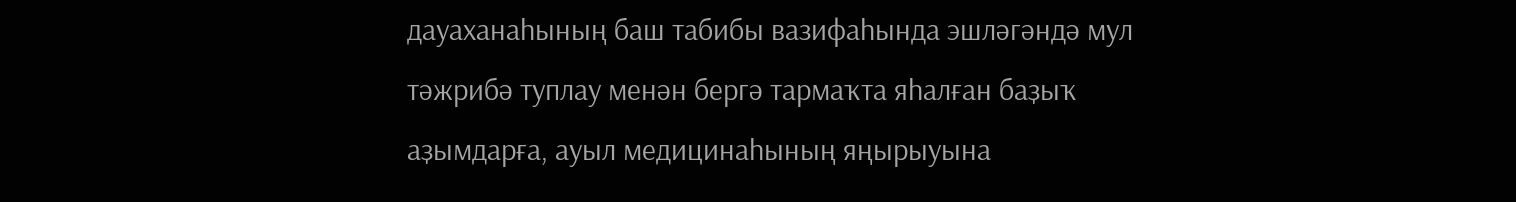дауаханаһының баш табибы вазифаһында эшләгәндә мул тәжрибә туплау менән бергә тармаҡта яһалған баҙыҡ аҙымдарға, ауыл медицинаһының яңырыуына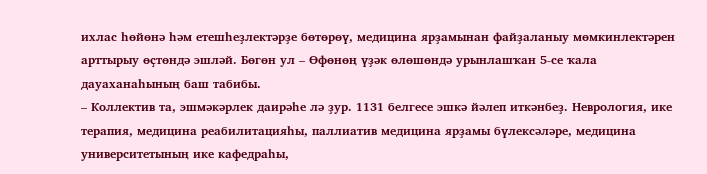ихлас һөйөнә һәм етешһеҙлектәрҙе бөтөрөү, медицина ярҙамынан файҙаланыу мөмкинлектәрен арттырыу өҫтөндә эшләй. Бөгөн ул – Өфөнөң үҙәк өлөшөндә урынлашҡан 5-се ҡала дауаханаһының баш табибы.
– Коллектив та, эшмәкәрлек даирәһе лә ҙур. 1131 белгесе эшкә йәлеп иткәнбеҙ. Неврология, ике терапия, медицина реабилитацияһы, паллиатив медицина ярҙамы бүлексәләре, медицина университетының ике кафедраһы,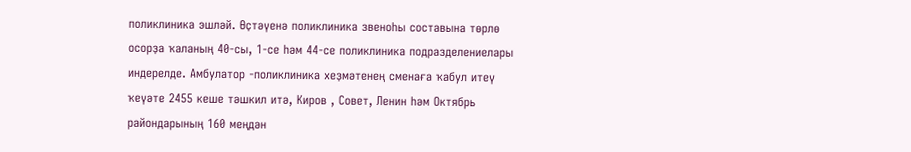поликлиника эшләй. Өҫтәүенә поликлиника звеноһы составына төрлө осорҙа ҡаланың 40-сы, 1-се һәм 44-се поликлиника подразделениелары индерелде. Амбулатор -поликлиника хеҙмәтенең сменаға ҡабул итеү ҡеүәте 2455 кеше тәшкил итә, Киров , Совет, Ленин һәм Октябрь райондарының 160 меңдән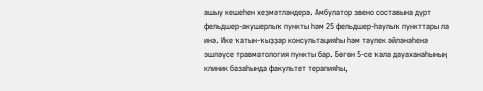ашыу кешеһен хеҙмәтләндерә. Амбулатор звено составына дүрт фельдшер-акушерлыҡ пункты һәм 25 фельдшер-һаулыҡ пункттары ла инә. Ике ҡатын-ҡыҙҙар консультацияһы һәм тәүлек әйләнәһенә эшләүсе травматология пункты бар. Бөгөн 5-се ҡала дауаханаһының клиник базаһында факультет терапияһы,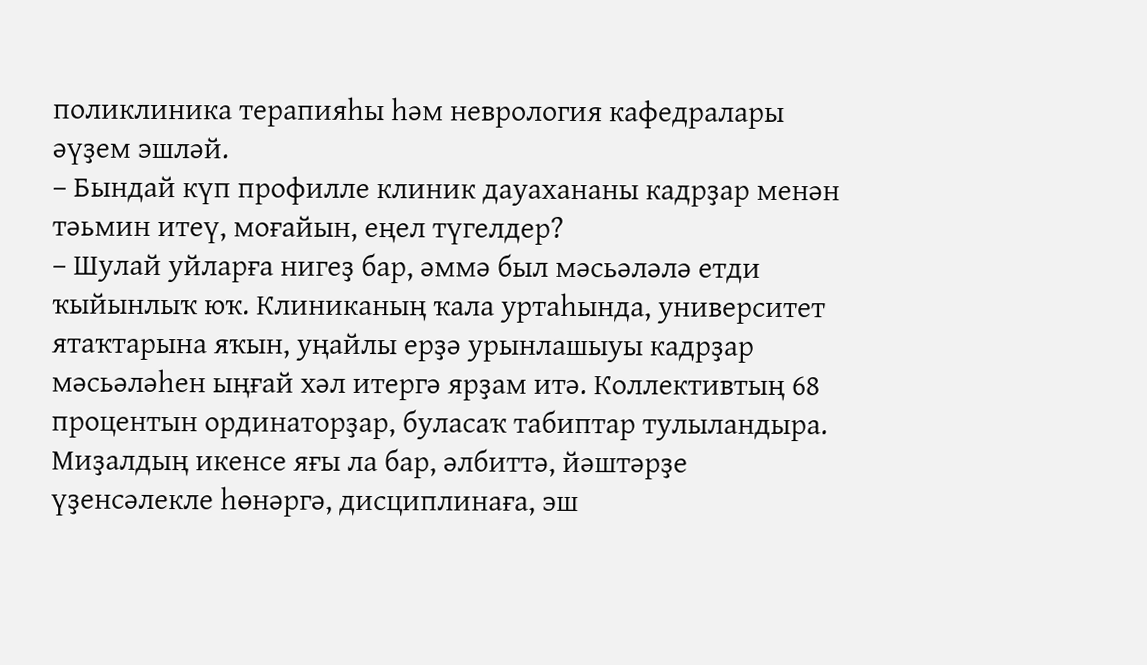поликлиника терапияһы һәм неврология кафедралары әүҙем эшләй.
– Бындай күп профилле клиник дауахананы кадрҙар менән тәьмин итеү, моғайын, еңел түгелдер?
– Шулай уйларға нигеҙ бар, әммә был мәсьәләлә етди ҡыйынлыҡ юҡ. Клиниканың ҡала уртаһында, университет ятаҡтарына яҡын, уңайлы ерҙә урынлашыуы кадрҙар мәсьәләһен ыңғай хәл итергә ярҙам итә. Коллективтың 68 процентын ординаторҙар, буласаҡ табиптар тулыландыра. Миҙалдың икенсе яғы ла бар, әлбиттә, йәштәрҙе үҙенсәлекле һөнәргә, дисциплинаға, эш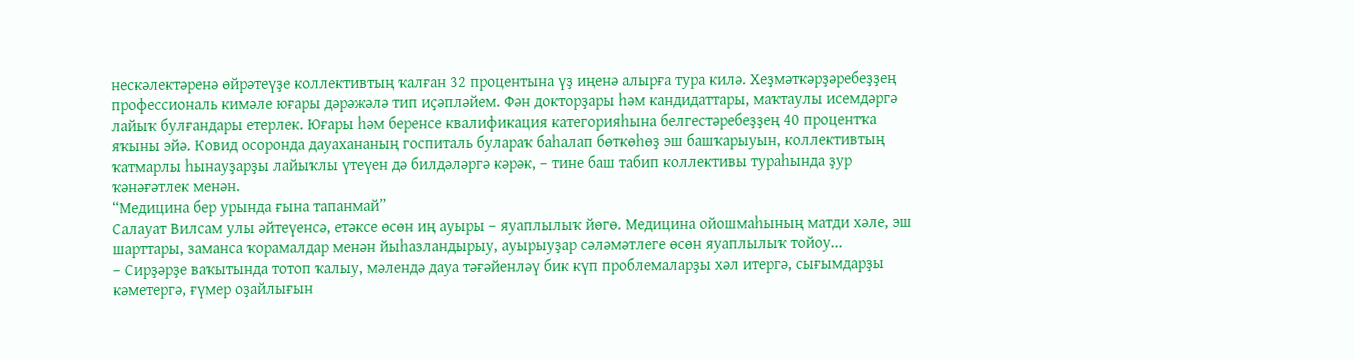нескәлектәренә өйрәтеүҙе коллективтың ҡалған 32 процентына үҙ иңенә алырға тура килә. Хеҙмәткәрҙәребеҙҙең профессиональ кимәле юғары дәрәжәлә тип иҫәпләйем. Фән докторҙары һәм кандидаттары, маҡтаулы исемдәргә лайыҡ булғандары етерлек. Юғары һәм беренсе квалификация категорияһына белгестәребеҙҙең 40 процентҡа яҡыны эйә. Ковид осоронда дауахананың госпиталь булараҡ баһалап бөткөһөҙ эш башҡарыуын, коллективтың ҡатмарлы һынауҙарҙы лайыҡлы үтеүен дә билдәләргә кәрәк, – тине баш табип коллективы тураһында ҙур ҡәнәғәтлек менән.
“Медицина бер урында ғына тапанмай”
Салауат Вилсам улы әйтеүенсә, етәксе өсөн иң ауыры – яуаплылыҡ йөгө. Медицина ойошмаһының матди хәле, эш шарттары, заманса ҡорамалдар менән йыһазландырыу, ауырыуҙар сәләмәтлеге өсөн яуаплылыҡ тойоу...
– Сирҙәрҙе ваҡытында тотоп ҡалыу, мәлендә дауа тәғәйенләү бик күп проблемаларҙы хәл итергә, сығымдарҙы кәметергә, ғүмер оҙайлығын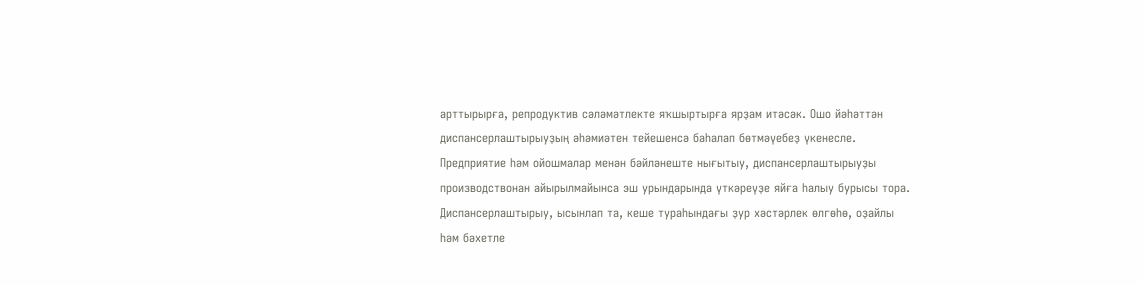арттырырға, репродуктив сәләмәтлекте яҡшыртырға ярҙам итәсәк. Ошо йәһәттән диспансерлаштырыуҙың әһәмиәтен тейешенсә баһалап бөтмәүебеҙ үкенесле. Предприятие һәм ойошмалар менән бәйләнеште нығытыу, диспансерлаштырыуҙы производствонан айырылмайынса эш урындарында үткәреүҙе яйға һалыу бурысы тора.
Диспансерлаштырыу, ысынлап та, кеше тураһындағы ҙур хәстәрлек өлгөһө, оҙайлы һәм бәхетле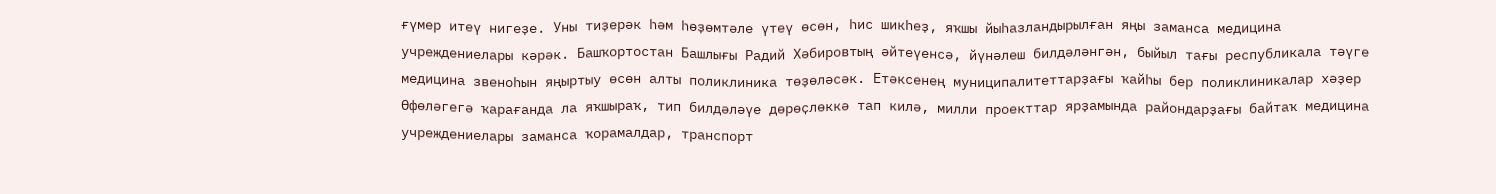ғүмер итеү нигеҙе. Уны тиҙерәк һәм һөҙөмтәле үтеү өсөн, һис шикһеҙ, яҡшы йыһазландырылған яңы заманса медицина учреждениелары кәрәк. Башҡортостан Башлығы Радий Хәбировтың әйтеүенсә, йүнәлеш билдәләнгән, быйыл тағы республикала тәүге медицина звеноһын яңыртыу өсөн алты поликлиника төҙөләсәк. Етәксенең муниципалитеттарҙағы ҡайһы бер поликлиникалар хәҙер Өфөләгегә ҡарағанда ла яҡшыраҡ, тип билдәләүе дөрөҫлөккә тап килә, милли проекттар ярҙамында райондарҙағы байтаҡ медицина учреждениелары заманса ҡорамалдар, транспорт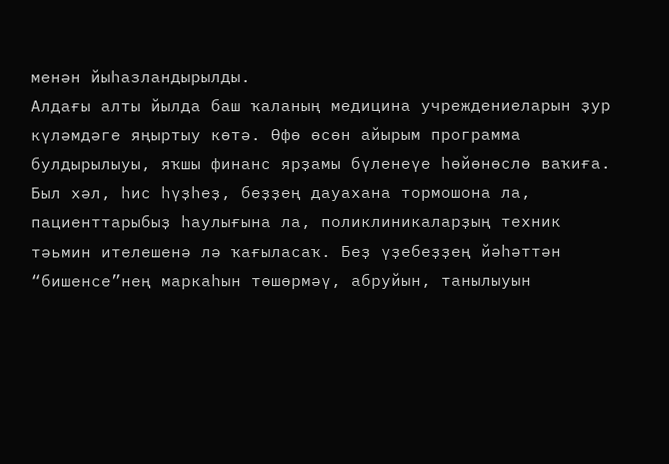менән йыһазландырылды.
Алдағы алты йылда баш ҡаланың медицина учреждениеларын ҙур күләмдәге яңыртыу көтә. Өфө өсөн айырым программа булдырылыуы, яҡшы финанс ярҙамы бүленеүе һөйөнөслө ваҡиға. Был хәл, һис һүҙһеҙ, беҙҙең дауахана тормошона ла, пациенттарыбыҙ һаулығына ла, поликлиникаларҙың техник тәьмин ителешенә лә ҡағыласаҡ. Беҙ үҙебеҙҙең йәһәттән “бишенсе”нең маркаһын төшөрмәү, абруйын, танылыуын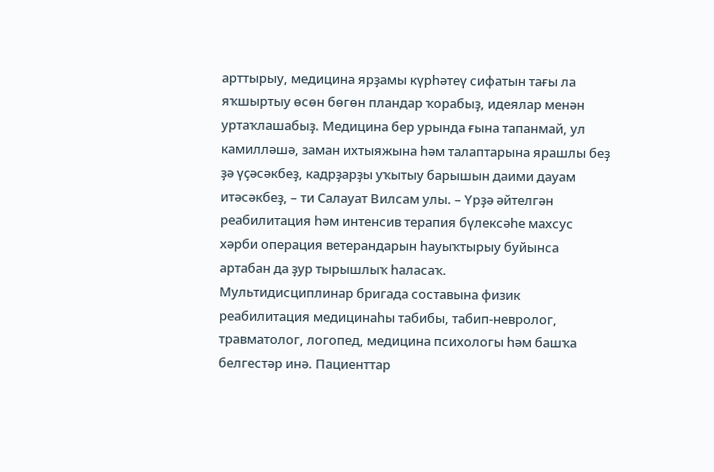арттырыу, медицина ярҙамы күрһәтеү сифатын тағы ла яҡшыртыу өсөн бөгөн пландар ҡорабыҙ, идеялар менән уртаҡлашабыҙ. Медицина бер урында ғына тапанмай, ул камилләшә, заман ихтыяжына һәм талаптарына ярашлы беҙ ҙә үҫәсәкбеҙ, кадрҙарҙы уҡытыу барышын даими дауам итәсәкбеҙ, – ти Салауат Вилсам улы. – Үрҙә әйтелгән реабилитация һәм интенсив терапия бүлексәһе махсус хәрби операция ветерандарын һауыҡтырыу буйынса артабан да ҙур тырышлыҡ һаласаҡ.
Мультидисциплинар бригада составына физик реабилитация медицинаһы табибы, табип-невролог, травматолог, логопед, медицина психологы һәм башҡа белгестәр инә. Пациенттар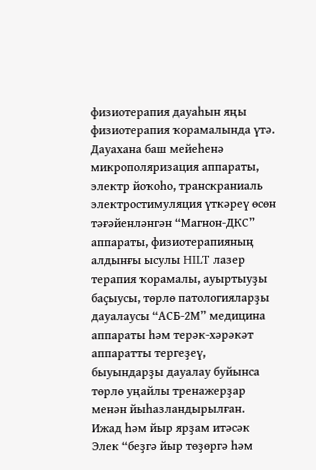физиотерапия дауаһын яңы физиотерапия ҡорамалында үтә. Дауахана баш мейеһенә микрополяризация аппараты, электр йоҡоһо, транскраниаль электростимуляция үткәреү өсөн тәғәйенләнгән “Магнон-ДКС” аппараты, физиотерапияның алдынғы ысулы HILT лазер терапия ҡорамалы, ауыртыуҙы баҫыусы, төрлө патологияларҙы дауалаусы “АСБ-2М” медицина аппараты һәм терәк-хәрәкәт аппаратты тергеҙеү, быуындарҙы дауалау буйынса төрлө уңайлы тренажерҙар менән йыһазландырылған.
Ижад һәм йыр ярҙам итәсәк
Элек “беҙгә йыр төҙөргә һәм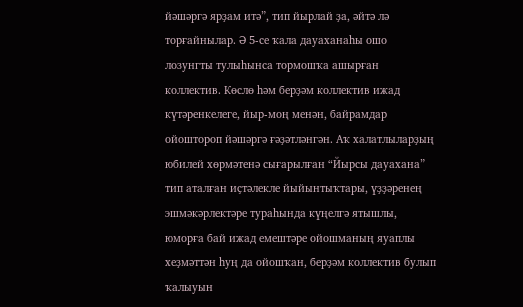йәшәргә ярҙам итә”, тип йырлай ҙа, әйтә лә торғайнылар. Ә 5-се ҡала дауаханаһы ошо лозунгты тулыһынса тормошҡа ашырған коллектив. Көслө һәм берҙәм коллектив ижад күтәренкелеге, йыр-моң менән, байрамдар ойоштороп йәшәргә ғәҙәтләнгән. Аҡ халатлыларҙың юбилей хөрмәтенә сығарылған “Йырсы дауахана” тип аталған иҫтәлекле йыйынтыҡтары, үҙҙәренең эшмәкәрлектәре тураһында күңелгә ятышлы, юморға бай ижад емештәре ойошманың яуаплы хеҙмәттән һуң да ойошҡан, берҙәм коллектив булып ҡалыуын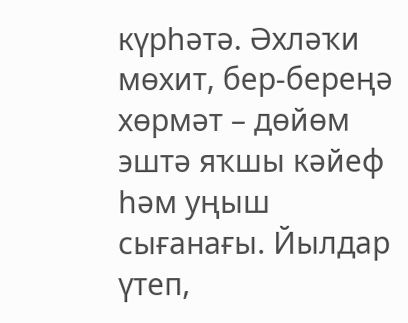күрһәтә. Әхләҡи мөхит, бер-береңә хөрмәт – дөйөм эштә яҡшы кәйеф һәм уңыш сығанағы. Йылдар үтеп,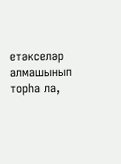етәкселәр алмашынып торһа ла,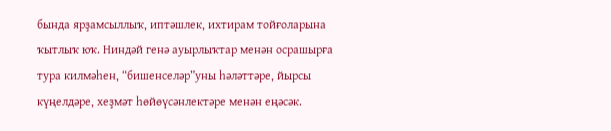бында ярҙамсыллыҡ, иптәшлек, ихтирам тойғоларына ҡытлыҡ юҡ. Ниндәй генә ауырлыҡтар менән осрашырға тура килмәһен, “бишенселәр”уны һәләттәре, йырсы күңелдәре, хеҙмәт һөйөүсәнлектәре менән еңәсәк.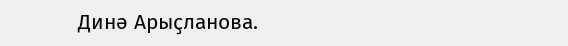Динә Арыҫланова.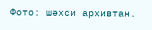Фото: шәхси архивтан.